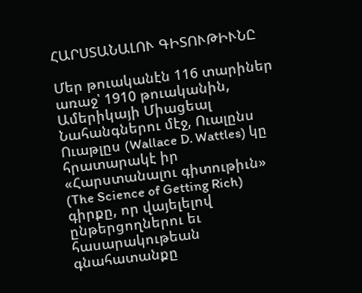ՀԱՐՍՏԱՆԱԼՈՒ ԳԻՏՈՒԹԻՒՆԸ

Մեր թուականէն 116 տարիներ առաջ՝ 1910 թուականին, Ամերիկայի Միացեալ Նահանգներու մէջ, Ուալընս Ուաթլըս (Wallace D. Wattles) կը հրատարակէ իր «Հարստանալու գիտութիւն» (The Science of Getting Rich) գիրքը, որ վայելելով ընթերցողներու եւ հասարակութեան գնահատանքը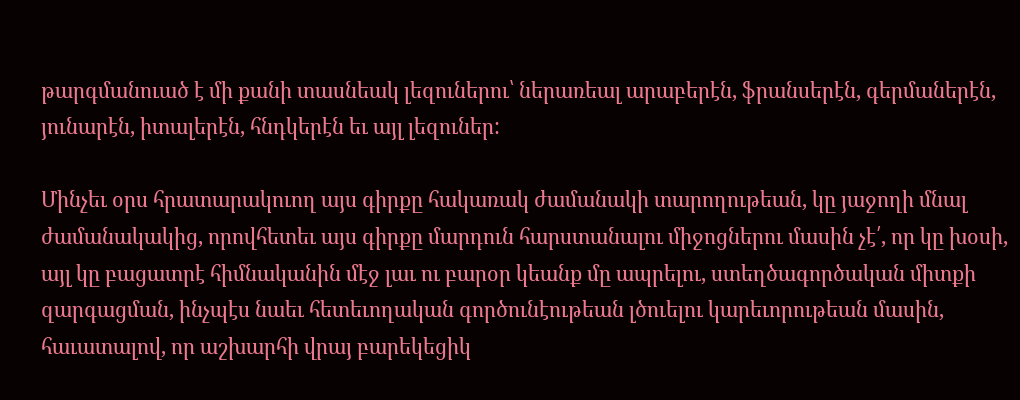թարգմանուած է մի քանի տասնեակ լեզուներու՝ ներառեալ արաբերէն, ֆրանսերէն, գերմաներէն, յունարէն, իտալերէն, հնդկերէն եւ այլ լեզուներ:

Մինչեւ օրս հրատարակուող այս գիրքը հակառակ ժամանակի տարողութեան, կը յաջողի մնալ ժամանակակից, որովհետեւ այս գիրքը մարդուն հարստանալու միջոցներու մասին չէ՛, որ կը խօսի, այլ կը բացատրէ հիմնականին մէջ լաւ ու բարօր կեանք մը ապրելու, ստեղծագործական միտքի զարգացման, ինչպէս նաեւ հետեւողական գործունէութեան լծուելու կարեւորութեան մասին, հաւատալով, որ աշխարհի վրայ բարեկեցիկ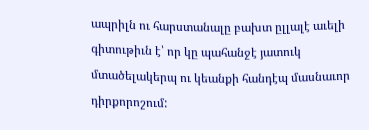ապրիլն ու հարստանալը բախտ ըլլալէ աւելի գիտութիւն է՝ որ կը պահանջէ յատուկ մտածելակերպ ու կեանքի հանդէպ մասնաւոր դիրքորոշում: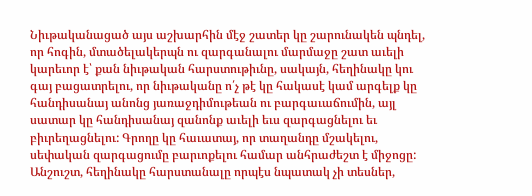Նիւթականացած այս աշխարհին մէջ շատեր կը շարունակեն պնդել, որ հոգին, մտածելակերպն ու զարգանալու մարմաջը շատ աւելի կարեւոր է՝ քան նիւթական հարստութիւնը, սակայն, հեղինակը կու գայ բացատրելու, որ նիւթականը ո՛չ թէ կը հակասէ կամ արգելք կը հանդիսանայ անոնց յառաջդիմութեան ու բարգաւաճումին, այլ սատար կը հանդիսանայ զանոնք աւելի եւս զարգացնելու եւ բիւրեղացնելու: Գրողը կը հաւատայ, որ տաղանդը մշակելու, սեփական զարգացումը բարւոքելու համար անհրաժեշտ է միջոցը: Անշուշտ, հեղինակը հարստանալը որպէս նպատակ չի տեսներ,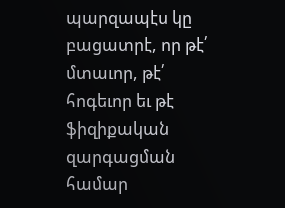պարզապէս կը բացատրէ, որ թէ՛ մտաւոր, թէ՛ հոգեւոր եւ թէ ֆիզիքական զարգացման համար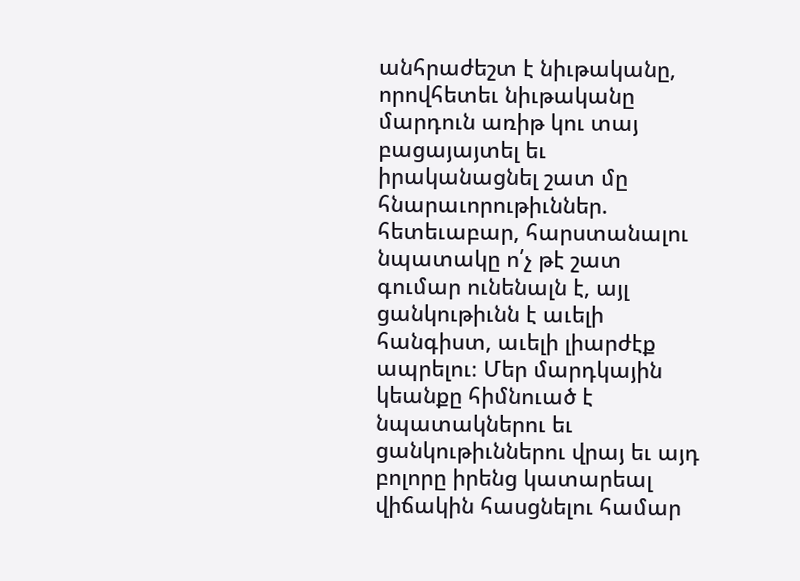անհրաժեշտ է նիւթականը, որովհետեւ նիւթականը մարդուն առիթ կու տայ բացայայտել եւ իրականացնել շատ մը հնարաւորութիւններ. հետեւաբար, հարստանալու նպատակը ո՛չ թէ շատ գումար ունենալն է, այլ ցանկութիւնն է աւելի հանգիստ, աւելի լիարժէք ապրելու։ Մեր մարդկային կեանքը հիմնուած է նպատակներու եւ ցանկութիւններու վրայ եւ այդ բոլորը իրենց կատարեալ վիճակին հասցնելու համար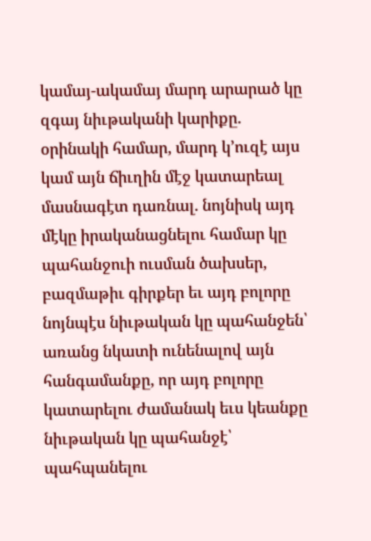կամայ-ակամայ մարդ արարած կը զգայ նիւթականի կարիքը. օրինակի համար, մարդ կ՚ուզէ այս կամ այն ճիւղին մէջ կատարեալ մասնագէտ դառնալ. նոյնիսկ այդ մէկը իրականացնելու համար կը պահանջուի ուսման ծախսեր, բազմաթիւ գիրքեր եւ այդ բոլորը նոյնպէս նիւթական կը պահանջեն՝ առանց նկատի ունենալով այն հանգամանքը, որ այդ բոլորը կատարելու ժամանակ եւս կեանքը նիւթական կը պահանջէ՝ պահպանելու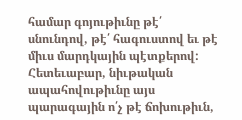համար գոյութիւնը թէ՛ սնունդով, թէ՛ հագուստով եւ թէ միւս մարդկային պէտքերով: Հետեւաբար, նիւթական ապահովութիւնը այս պարագային ո՛չ թէ ճոխութիւն,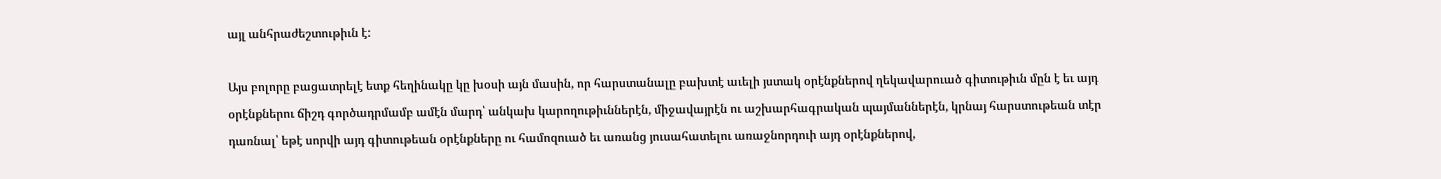այլ անհրաժեշտութիւն է:

Այս բոլորը բացատրելէ ետք հեղինակը կը խօսի այն մասին, որ հարստանալը բախտէ աւելի յստակ օրէնքներով ղեկավարուած գիտութիւն մըն է եւ այդ օրէնքներու ճիշդ գործադրմամբ ամէն մարդ՝ անկախ կարողութիւններէն, միջավայրէն ու աշխարհագրական պայմաններէն, կրնայ հարստութեան տէր դառնալ՝ եթէ սորվի այդ գիտութեան օրէնքները ու համոզուած եւ առանց յուսահատելու առաջնորդուի այդ օրէնքներով,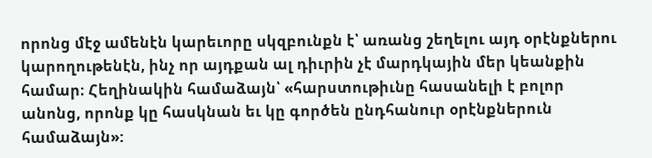որոնց մէջ ամենէն կարեւորը սկզբունքն է՝ առանց շեղելու այդ օրէնքներու կարողութենէն, ինչ որ այդքան ալ դիւրին չէ մարդկային մեր կեանքին համար։ Հեղինակին համաձայն՝ «հարստութիւնը հասանելի է բոլոր անոնց, որոնք կը հասկնան եւ կը գործեն ընդհանուր օրէնքներուն համաձայն»: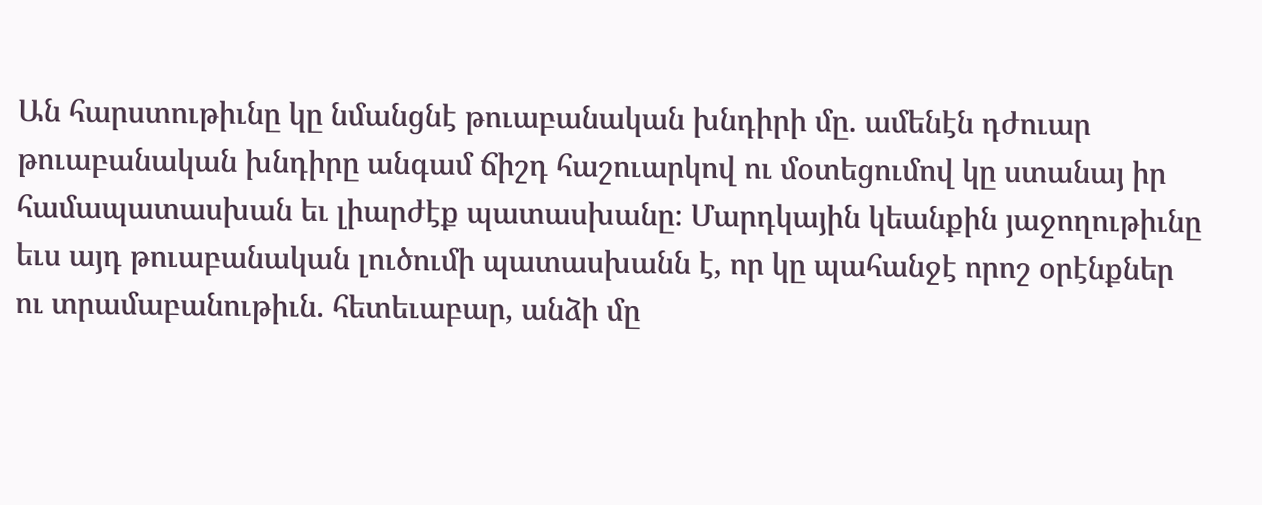Ան հարստութիւնը կը նմանցնէ թուաբանական խնդիրի մը. ամենէն դժուար թուաբանական խնդիրը անգամ ճիշդ հաշուարկով ու մօտեցումով կը ստանայ իր համապատասխան եւ լիարժէք պատասխանը։ Մարդկային կեանքին յաջողութիւնը եւս այդ թուաբանական լուծումի պատասխանն է, որ կը պահանջէ որոշ օրէնքներ ու տրամաբանութիւն. հետեւաբար, անձի մը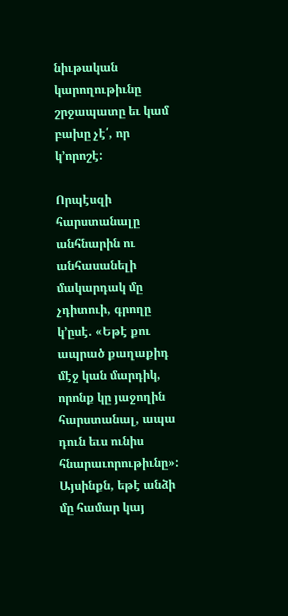նիւթական կարողութիւնը շրջապատը եւ կամ բախը չէ՛, որ կ՚որոշէ:

Որպէսզի հարստանալը անհնարին ու անհասանելի մակարդակ մը չդիտուի, գրողը կ՚ըսէ. «Եթէ քու ապրած քաղաքիդ մէջ կան մարդիկ, որոնք կը յաջողին հարստանալ, ապա դուն եւս ունիս հնարաւորութիւնը»: Այսինքն, եթէ անձի մը համար կայ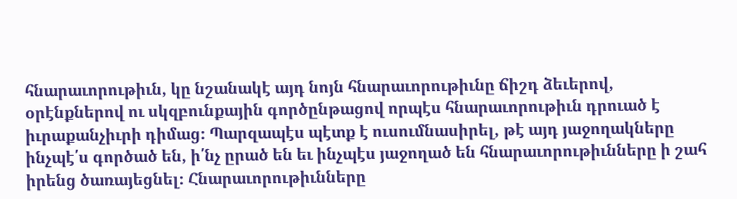հնարաւորութիւն, կը նշանակէ այդ նոյն հնարաւորութիւնը ճիշդ ձեւերով, օրէնքներով ու սկզբունքային գործընթացով որպէս հնարաւորութիւն դրուած է իւրաքանչիւրի դիմաց։ Պարզապէս պէտք է ուսումնասիրել, թէ այդ յաջողակները ինչպէ՛ս գործած են, ի՛նչ ըրած են եւ ինչպէս յաջողած են հնարաւորութիւնները ի շահ իրենց ծառայեցնել։ Հնարաւորութիւնները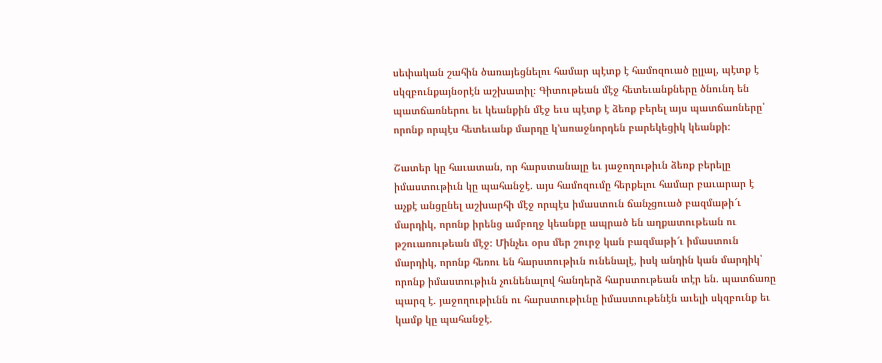սեփական շահին ծառայեցնելու համար պէտք է համոզուած ըլլալ, պէտք է սկզբունքայնօրէն աշխատիլ։ Գիտութեան մէջ հետեւանքները ծնունդ են պատճառներու եւ կեանքին մէջ եւս պէտք է ձեռք բերել այս պատճառները՝ որոնք որպէս հետեւանք մարդը կ՚առաջնորդեն բարեկեցիկ կեանքի:

Շատեր կը հաւատան, որ հարստանալը եւ յաջողութիւն ձեռք բերելը իմաստութիւն կը պահանջէ. այս համոզումը հերքելու համար բաւարար է աչքէ անցընել աշխարհի մէջ որպէս իմաստուն ճանչցուած բազմաթի՜ւ մարդիկ, որոնք իրենց ամբողջ կեանքը ապրած են աղքատութեան ու թշուառութեան մէջ։ Մինչեւ օրս մեր շուրջ կան բազմաթի՜ւ իմաստուն մարդիկ, որոնք հեռու են հարստութիւն ունենալէ, իսկ անդին կան մարդիկ՝ որոնք իմաստութիւն չունենալով հանդերձ հարստութեան տէր են. պատճառը պարզ է. յաջողութիւնն ու հարստութիւնը իմաստութենէն աւելի սկզբունք եւ կամք կը պահանջէ.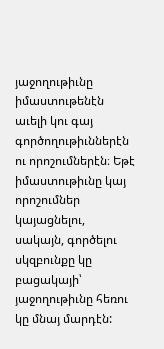յաջողութիւնը իմաստութենէն աւելի կու գայ գործողութիւններէն ու որոշումներէն։ Եթէ իմաստութիւնը կայ որոշումներ կայացնելու, սակայն, գործելու սկզբունքը կը բացակայի՝ յաջողութիւնը հեռու կը մնայ մարդէն: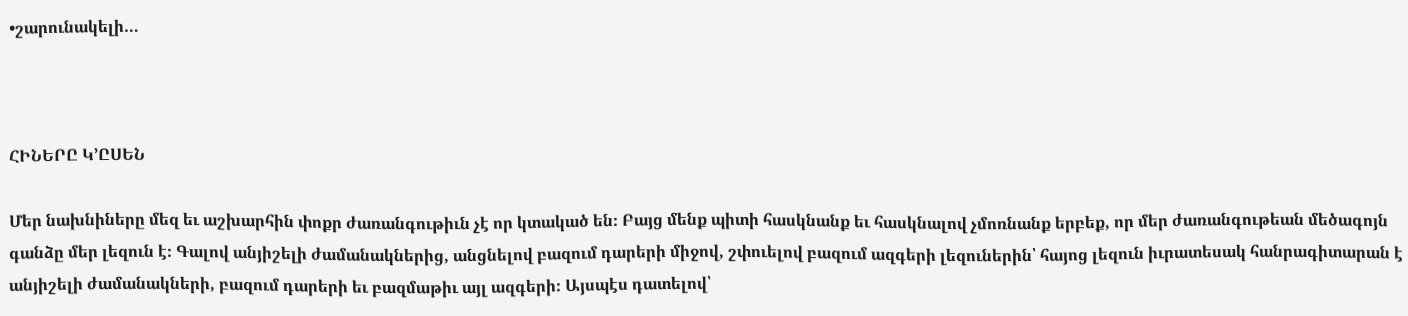•շարունակելի…



ՀԻՆԵՐԸ Կ՚ԸՍԵՆ

Մեր նախնիները մեզ եւ աշխարհին փոքր ժառանգութիւն չէ որ կտակած են։ Բայց մենք պիտի հասկնանք եւ հասկնալով չմոռնանք երբեք, որ մեր ժառանգութեան մեծագոյն գանձը մեր լեզուն է։ Գալով անյիշելի ժամանակներից, անցնելով բազում դարերի միջով, շփուելով բազում ազգերի լեզուներին՝ հայոց լեզուն իւրատեսակ հանրագիտարան է անյիշելի ժամանակների, բազում դարերի եւ բազմաթիւ այլ ազգերի։ Այսպէս դատելով՝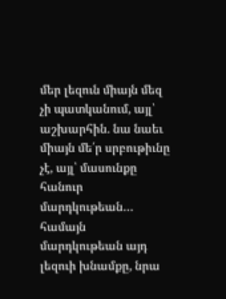մեր լեզուն միայն մեզ չի պատկանում, այլ՝ աշխարհին. նա նաեւ միայն մե՛ր սրբութիւնը չէ, այլ՝ մասունքը հանուր մարդկութեան… համայն մարդկութեան այդ լեզուի խնամքը, նրա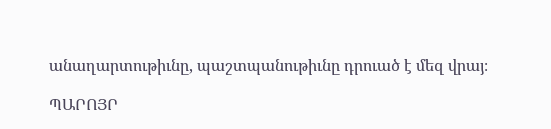անաղարտութիւնը, պաշտպանութիւնը դրուած է մեզ վրայ։

ՊԱՐՈՅՐ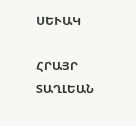ՍԵՒԱԿ

ՀՐԱՅՐ ՏԱՂԼԵԱՆ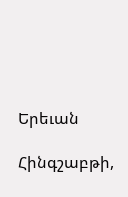Երեւան

Հինգշաբթի,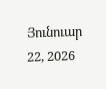Յունուար 22, 2026